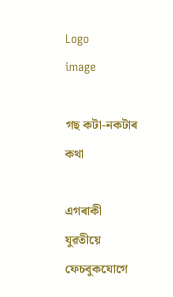Logo
image

গছ কটা-নকটাৰ কথা

এগৰাকী যুৱতীয়ে ফেচবুকযোগে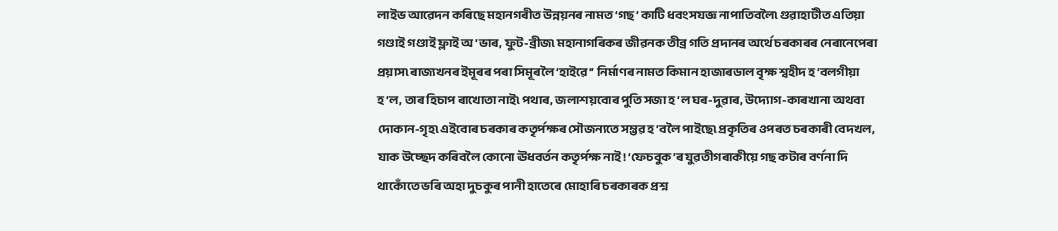লাইভ আৱেদন কৰিছে মহানগৰীত উন্নয়নৰ নামত ‘গছ’ কাটি ধবংসযজ্ঞ নাপাতিবলৈ৷ গুৱাহাটীত এতিয়া গণ্ডাই গণ্ডাই ফ্লাই অ’ভাৰ, ফুট-ব্ৰীজ৷ মহানাগৰিকৰ জীৱনক তীব্ৰ গতি প্ৰদানৰ অৰ্থে চৰকাৰৰ নেৰানেপেৰা প্ৰয়াস৷ ৰাজ্যখনৰ ইমূৰৰ পৰা সিমূৰলৈ ‘হাইৱে’’ নিৰ্মাণৰ নামত কিমান হাজাৰডাল বৃক্ষ শ্বহীদ হ’বলগীয়া হ’ল, তাৰ হিচাপ ৰাখোতা নাই৷ পথাৰ, জলাশয়বোৰ পুতি সজা হ’ল ঘৰ-দুৱাৰ, উদ্যোগ-কাৰখানা অথবা দোকান-গৃহ৷ এইবোৰ চৰকাৰ কতৃৰ্পক্ষৰ সৌজন্যতে সম্ভৱ হ’বলৈ পাইছে৷ প্ৰকৃতিৰ ওপৰত চৰকাৰী বেদখল, যাক উচ্ছেদ কৰিবলৈ কোনো ঊধবৰ্তন কতৃৰ্পক্ষ নাই! ‘ফেচবুক’ৰ যুৱতীগৰাকীয়ে গছ কটাৰ বৰ্ণনা দি থাকোঁতে ভৰি অহা দুচকুৰ পানী হাতেৰে মোহাৰি চৰকাৰক প্ৰশ্ন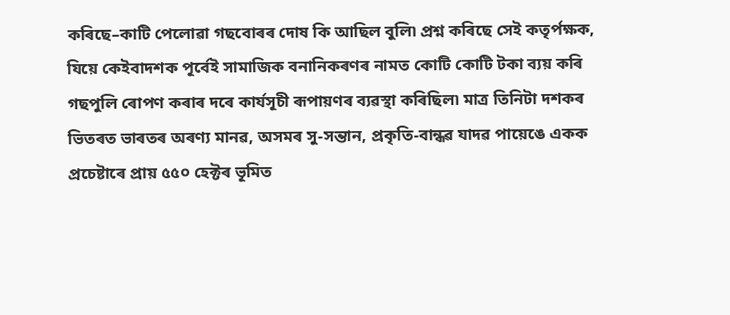কৰিছে–কাটি পেলোৱা গছবোৰৰ দোষ কি আছিল বুলি৷ প্ৰশ্ন কৰিছে সেই কতৃৰ্পক্ষক, যিয়ে কেইবাদশক পূৰ্বেই সামাজিক বনানিকৰণৰ নামত কোটি কোটি টকা ব্যয় কৰি গছপুলি ৰোপণ কৰাৰ দৰে কাৰ্যসূচী ৰূপায়ণৰ ব্যৱস্থা কৰিছিল৷ মাত্ৰ তিনিটা দশকৰ ভিতৰত ভাৰতৰ অৰণ্য মানৱ, অসমৰ সু-সন্তান, প্ৰকৃতি-বান্ধৱ যাদৱ পায়েঙে একক প্ৰচেষ্টাৰে প্ৰায় ৫৫০ হেক্টৰ ভূমিত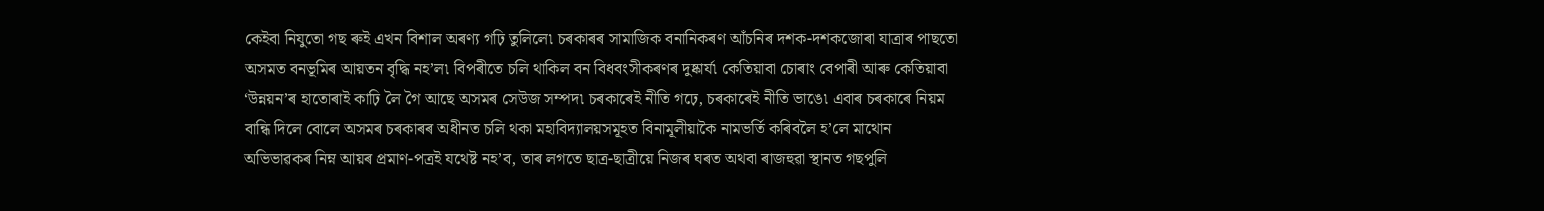কেইবা নিযুতো গছ ৰুই এখন বিশাল অৰণ্য গঢ়ি তুলিলে৷ চৰকাৰৰ সামাজিক বনানিকৰণ আঁচনিৰ দশক-দশকজোৰা যাত্ৰাৰ পাছতো অসমত বনভূমিৰ আয়তন বৃদ্ধি নহ’ল৷ বিপৰীতে চলি থাকিল বন বিধবংসীকৰণৰ দুষ্কাৰ্য৷ কেতিয়াবা চোৰাং বেপাৰী আৰু কেতিয়াবা ‘উন্নয়ন’ৰ হাতোৰাই কাঢ়ি লৈ গৈ আছে অসমৰ সেউজ সম্পদ৷ চৰকাৰেই নীতি গঢ়ে, চৰকাৰেই নীতি ভাঙে৷ এবাৰ চৰকাৰে নিয়ম বান্ধি দিলে বোলে অসমৰ চৰকাৰৰ অধীনত চলি থকা মহাবিদ্যালয়সমূহত বিনামূলীয়াকৈ নামভৰ্তি কৰিবলৈ হ’লে মাথোন অভিভাৱকৰ নিম্ন আয়ৰ প্ৰমাণ-পত্ৰই যথেষ্ট নহ’ব, তাৰ লগতে ছাত্ৰ-ছাত্ৰীয়ে নিজৰ ঘৰত অথবা ৰাজহুৱা স্থানত গছপুলি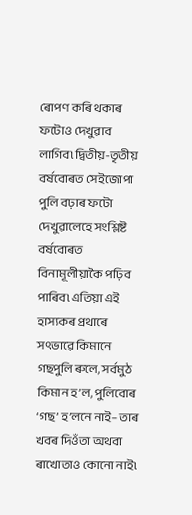ৰোপণ কৰি থকাৰ ফটোও দেখুৱাব লাগিব৷ দ্বিতীয়-তৃতীয় বৰ্ষবোৰত সেইজোপা পুলি বঢ়াৰ ফটো দেখুৱালেহে সংশ্লিষ্ট বৰ্ষবোৰত বিনামূলীয়াকৈ পঢ়িব পাৰিব৷ এতিয়া এই হাস্যকৰ প্ৰথাৰে সৎভাৱে কিমানে গছপুলি ৰুলে, সৰ্বমুঠ কিমান হ’ল, পুলিবোৰ ‘গছ’ হ’লনে নাই– তাৰ খবৰ দিওঁতা অথবা ৰাখোতাও কোনো নাই৷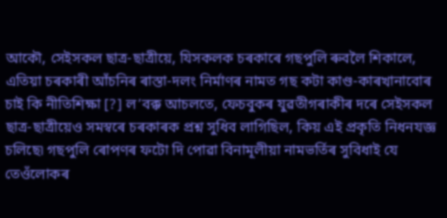আকৌ, সেইসকল ছাত্ৰ-ছাত্ৰীয়ে, যিসকলক চৰকাৰে গছপুলি ৰুবলৈ শিকালে, এতিয়া চৰকাৰী আঁচনিৰ ৰাস্তা-দলং নিৰ্মাণৰ নামত গছ কটা কাণ্ড-কাৰখানাবোৰ চাই কি নীতিশিক্ষা [?] ল’বক্ক আচলতে, ফেচবুকৰ যুৱতীগৰাকীৰ দৰে সেইসকল ছাত্ৰ-ছাত্ৰীয়েও সমস্বৰে চৰকাৰক প্ৰশ্ন সুধিব লাগিছিল, কিয় এই প্ৰকৃতি নিধনযজ্ঞ চলিছে৷ গছপুলি ৰোপণৰ ফটো দি পোৱা বিনামূলীয়া নামভৰ্তিৰ সুবিধাই যে তেওঁলোকৰ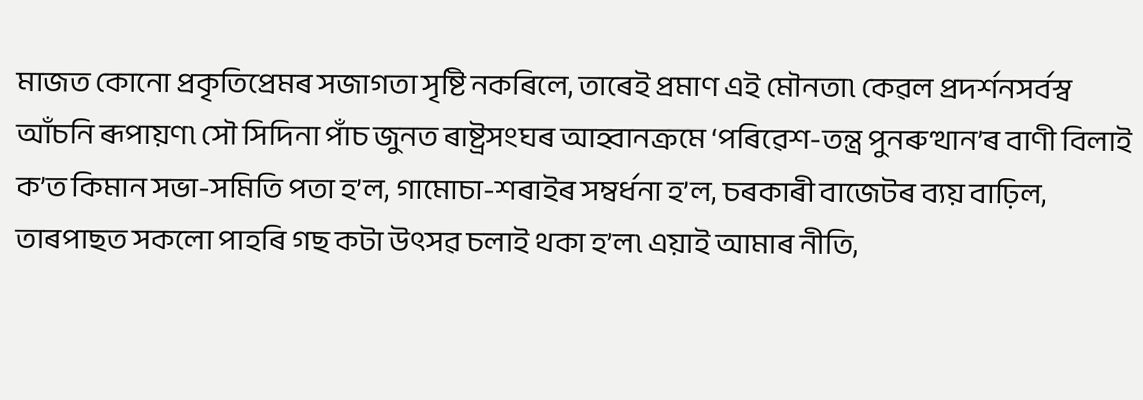মাজত কোনো প্ৰকৃতিপ্ৰেমৰ সজাগতা সৃষ্টি নকৰিলে, তাৰেই প্ৰমাণ এই মৌনতা৷ কেৱল প্ৰদৰ্শনসৰ্বস্ব আঁচনি ৰূপায়ণ৷ সৌ সিদিনা পাঁচ জুনত ৰাষ্ট্ৰসংঘৰ আহ্বানক্ৰমে ‘পৰিৱেশ-তন্ত্ৰ পুনৰুত্থান’ৰ বাণী বিলাই ক’ত কিমান সভা-সমিতি পতা হ’ল, গামোচা-শৰাইৰ সম্বৰ্ধনা হ’ল, চৰকাৰী বাজেটৰ ব্যয় বাঢ়িল, তাৰপাছত সকলো পাহৰি গছ কটা উৎসৱ চলাই থকা হ’ল৷ এয়াই আমাৰ নীতি,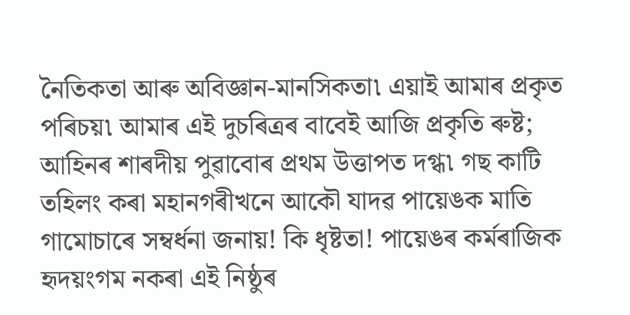নৈতিকতা আৰু অবিজ্ঞান-মানসিকতা৷ এয়াই আমাৰ প্ৰকৃত পৰিচয়৷ আমাৰ এই দুচৰিত্ৰৰ বাবেই আজি প্ৰকৃতি ৰুষ্ট; আহিনৰ শাৰদীয় পুৱাবোৰ প্ৰথম উত্তাপত দগ্ধ৷ গছ কাটি তহিলং কৰা মহানগৰীখনে আকৌ যাদৱ পায়েঙক মাতি গামোচাৰে সম্বৰ্ধনা জনায়! কি ধৃষ্টতা! পায়েঙৰ কৰ্মৰাজিক হৃদয়ংগম নকৰা এই নিষ্ঠুৰ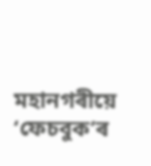মহানগৰীয়ে ‘ফেচবুক’ৰ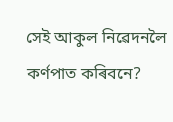সেই আকুল নিৱেদনলৈ কৰ্ণপাত কৰিবনে?